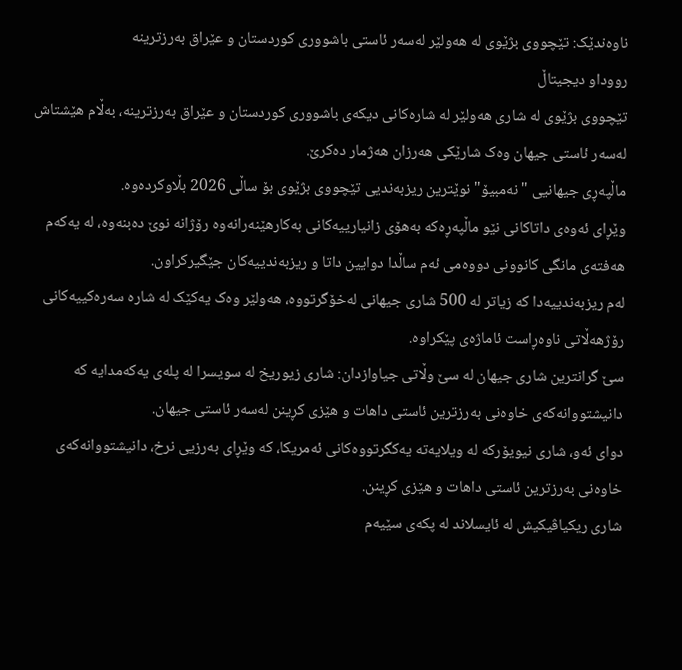ناوەندێک: تێچووی بژێوی لە هەولێر لەسەر ئاستی باشووری کوردستان و عێراق بەرزترینە
رووداو دیجیتاڵ
تێچووی بژێوی لە شاری هەولێر لە شارەکانی دیکەی باشووری کوردستان و عێراق بەرزترینە، بەڵام هێشتاش لەسەر ئاستی جیهان وەک شارێکی هەرزان هەژمار دەکرێ.
ماڵپەڕی جیهانیی "نەمبیۆ" نوێترین ریزبەندیی تێچووی بژێوی بۆ ساڵی 2026 بڵاوکردەوە.
وێڕای ئەوەی داتاکانی نێو ماڵپەڕەکە بەهۆی زانیارییەکانی بەکارهێنەرانەوە رۆژانە نوێ دەبنەوە، لە یەکەم هەفتەی مانگی کانوونی دووەمی ئەم ساڵدا دوایین داتا و ریزبەندییەکان جێگیرکراون.
لەم ریزبەندییەدا کە زیاتر لە 500 شاری جیهانی لەخۆگرتووە، هەولێر وەک یەکێک لە شارە سەرەکییەکانی رۆژهەڵاتی ناوەڕاست ئاماژەی پێکراوە.
سێ گرانترین شاری جیهان لە سێ وڵاتی جیاوازدان: شاری زیوریخ لە سویسرا لە پلەی یەکەمدایە کە دانیشتووانەکەی خاوەنی بەرزترین ئاستی داهات و هێزی کڕینن لەسەر ئاستی جیهان.
دوای ئەو، شاری نیویۆرکە لە ویلایەتە یەکگرتووەکانى ئەمریکا، کە وێڕای بەرزیی نرخ، دانیشتووانەکەی خاوەنی بەرزترین ئاستی داهات و هێزی کڕینن.
شاری ریکیاڤیکیش لە ئایسلاند لە پکەی سێیەم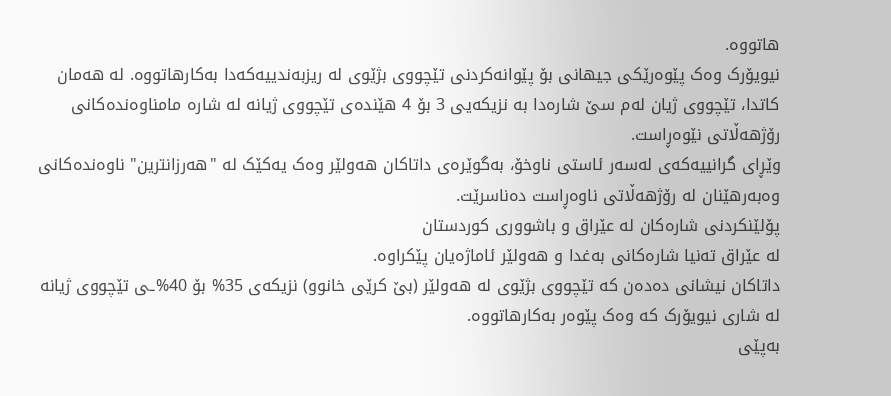هاتووە.
نیویۆرک وەک پێوەرێکی جیهانی بۆ پێوانەکردنی تێچووی بژێوی لە ریزبەندییەکەدا بەکارهاتووە. لە هەمان کاتدا، تێچووی ژیان لەم سێ شارەدا بە نزیکەیی 3 بۆ 4 هێندەی تێچووی ژیانە لە شارە مامناوەندەکانی رۆژهەڵاتی نێوەڕاست.
وێڕای گرانییەکەی لەسەر ئاستی ناوخۆ، بەگوێرەى داتاکان هەولێر وەک یەکێک لە "هەرزانترین" ناوەندەکانی وەبەرهێنان لە رۆژهەڵاتی ناوەڕاست دەناسرێت.
پۆلێنکردنی شارەکان لە عێراق و باشووری کوردستان
لە عێراق تەنیا شارەکانى بەغدا و هەولێر ئاماژەیان پێکراوە.
داتاکان نیشانی دەدەن کە تێچووی بژێوی لە هەولێر (بێ کرێی خانوو) نزیکەی 35% بۆ 40%ـی تێچووی ژیانە لە شاری نیویۆرک کە وەک پێوەر بەکارهاتووە.
بەپێی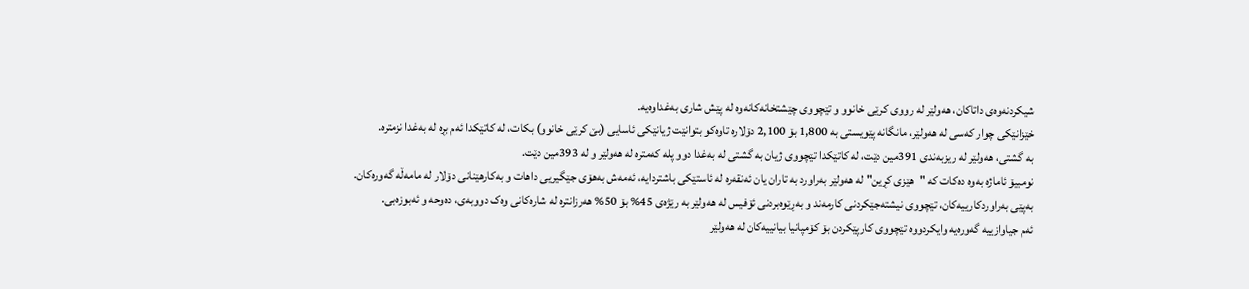شیکردنەوەی داتاکان، هەولێر لە رووی کرێی خانوو و تێچووی چێشتخانەکانەوە لە پێش شاری بەغداوەیە.
خێزانێکی چوار کەسی لە هەولێر، مانگانە پێویستی بە 1,800 بۆ 2,100 دۆلارە تاوەکو بتوانێت ژیانێکی ئاسایی (بێ کرێی خانوو) بکات، لە کاتێکدا ئەم بڕە لە بەغدا نزمترە.
بە گشتى، هەولێر لە ریزبەندی 391مین دێت، لە کاتێکدا تێچووى ژیان بە گشتى لە بەغدا دوو پلە کەمترە لە هەولێر و لە 393مین دێت.
نومبیۆ ئاماژە بەوە دەکات کە "هێزی کڕین" لە هەولێر بەراورد بە تاران یان ئەنقەرە لە ئاستێکی باشتردایە، ئەمەش بەهۆی جێگیریی داهات و بەکارهێنانی دۆلار لە مامەڵە گەورەکان.
بەپێی بەراوردکارییەکان، تێچووی نیشتەجێکردنی کارمەند و بەڕێوەبردنی ئۆفیس لە هەولێر بە رێژەی 45% بۆ 50% هەرزانترە لە شارەکانی وەک دووبەی، دەوحە و ئەبوزەبی.
ئەم جیاوازییە گەورەیە وایکردووە تێچووی کارپێکردن بۆ کۆمپانیا بیانییەکان لە هەولێر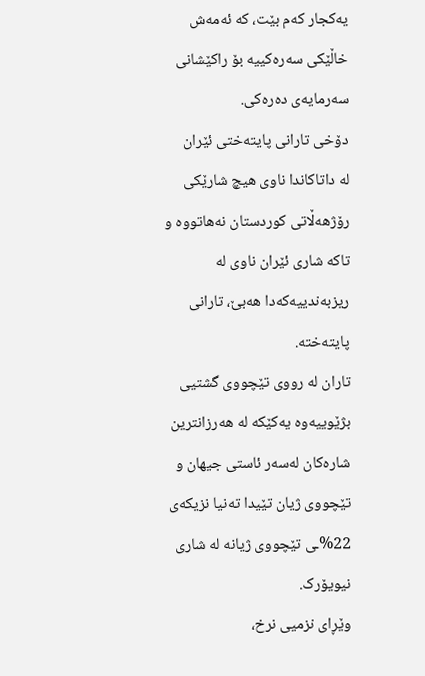یەکجار کەم بێت، کە ئەمەش خاڵێکی سەرەکییە بۆ راکێشانی سەرمایەی دەرەکی.
دۆخی تارانی پایتەختی ئێران
لە داتاکاندا ناوى هیچ شارێکی رۆژهەڵاتى کوردستان نەهاتووە و تاکە شاری ئێران ناوى لە ریزبەندییەکەدا هەبێ، تارانى پایتەختە.
تاران لە رووی تێچووی گشتیی بژێوییەوە یەکێکە لە هەرزانترین شارەکان لەسەر ئاستی جیهان و تێچووی ژیان تێیدا تەنیا نزیکەی 22%ـی تێچووی ژیانە لە شاری نیویۆرک.
وێڕای نزمیی نرخ،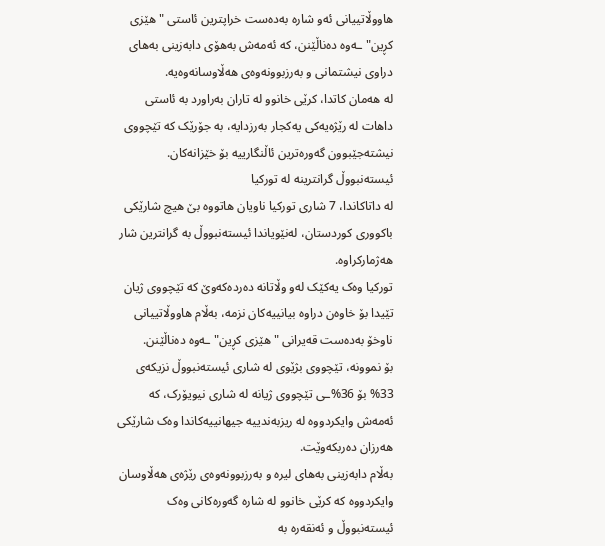هاووڵاتییانی ئەو شارە بەدەست خراپترین ئاستی "هێزی کڕین"ـەوە دەناڵێنن، کە ئەمەش بەهۆی دابەزینی بەهای دراوی نیشتمانی و بەرزبوونەوەی هەڵاوسانەوەیە.
لە هەمان کاتدا، کرێی خانوو لە تاران بەراورد بە ئاستی داهات لە رێژەیەکی یەکجار بەرزدایە، بە جۆرێک کە تێچووی نیشتەجێبوون گەورەترین ئاڵنگارییە بۆ خێزانەکان.
ئیستەنبووڵ گرانترینە لە تورکیا
لە داتاکاندا، 7 شارى تورکیا ناویان هاتووە بێ هیچ شارێکى باکوورى کوردستان، لەنێویاندا ئیستەنبووڵ بە گرانترین شار هەژمارکراوە.
تورکیا وەک یەکێک لەو وڵاتانە دەردەکەوێ کە تێچووی ژیان تێیدا بۆ خاوەن دراوە بیانییەکان نزمە، بەڵام هاووڵاتییانی ناوخۆ بەدەست قەیرانی "هێزی کڕین"ـەوە دەناڵێنن.
بۆ نموونە، تێچووی بژێوی لە شاری ئیستەنبووڵ نزیکەی 33% بۆ 36%ـی تێچووی ژیانە لە شاری نیویۆرک، کە ئەمەش وایکردووە لە ریزبەندییە جیهانییەکاندا وەک شارێکی هەرزان دەربکەوێت.
بەڵام دابەزینی بەهای لیرە و بەرزبوونەوەی رێژەی هەڵاوسان وایکردووە کە کرێی خانوو لە شارە گەورەکانی وەک ئیستەنبووڵ و ئەنقەرە بە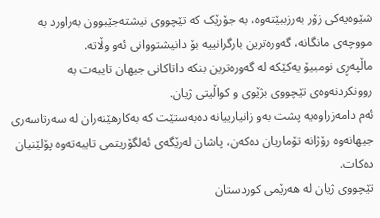شێوەیەکی زۆر بەرزببێتەوە، بە جۆرێک کە تێچووی نیشتەجێبوون بەراورد بە مووچەی مانگانە، گەورەترین بارگرانییە بۆ دانیشتووانی ئەو وڵاتە.
ماڵپەڕی نومبیۆ یەکێکە لە گەورەترین بنکە داتاکانی جیهان تایبەت بە روونکردنەوەی تێچووی بژێوی و کواڵیتی ژیان.
ئەم دامەزراوەیە پشت بەو زانیارییانە دەبەستێت کە بەکارهێنەران لە سەرتاسەری جیهانەوە رۆژانە تۆماریان دەکەن، پاشان لەرێگەی ئەلگۆریتمی تایبەتەوە پۆلێنیان دەکات.
تێچووی ژیان لە هەرێمی کوردستان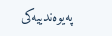پەیوەندییەکی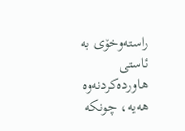راستەوخۆی بە ئاستی هاوردەکردنەوە هەیە، چونکە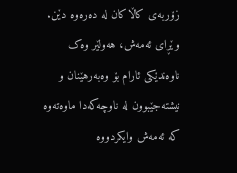زۆربەی کاڵاکان لە دەرەوە دێن.
وێڕای ئەمەش، هەولێر وەک ناوەندێکی ئارام بۆ وەبەرهێنان و نیشتەجێبوون لە ناوچەکەدا ماوەتەوە کە ئەمەش وایکردووە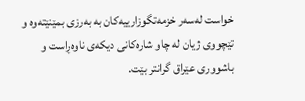خواست لەسەر خزمەتگوزارییەکان بە بەرزی بمێنێتەوە و تێچووی ژیان لە چاو شارەکانی دیکەی ناوەڕاست و باشووری عێراق گرانتر بێت.